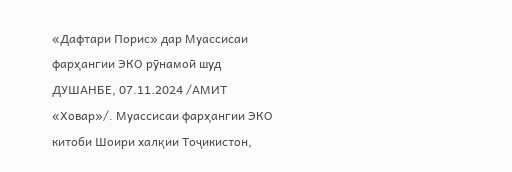«Дафтари Порис» дар Муассисаи фарҳангии ЭКО рӯнамоӣ шуд
ДУШАНБЕ, 07.11.2024 /АМИТ «Ховар»/. Муассисаи фарҳангии ЭКО китоби Шоири халқии Тоҷикистон,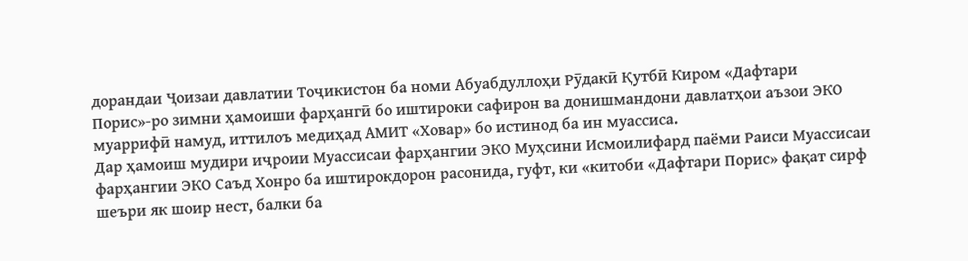дорандаи Ҷоизаи давлатии Тоҷикистон ба номи Абуабдуллоҳи Рӯдакӣ Қутбӣ Киром «Дафтари Порис»-ро зимни ҳамоиши фарҳангӣ бо иштироки сафирон ва донишмандони давлатҳои аъзои ЭКО муаррифӣ намуд, иттилоъ медиҳад АМИТ «Ховар» бо истинод ба ин муассиса.
Дар ҳамоиш мудири иҷроии Муассисаи фарҳангии ЭКО Муҳсини Исмоилифард паёми Раиси Муассисаи фарҳангии ЭКО Саъд Хонро ба иштирокдорон расонида, гуфт, ки «китоби «Дафтари Порис» фақат сирф шеъри як шоир нест, балки ба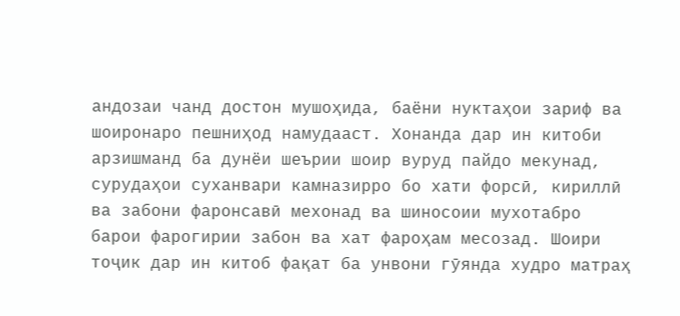андозаи чанд достон мушоҳида, баёни нуктаҳои зариф ва шоиронаро пешниҳод намудааст. Хонанда дар ин китоби арзишманд ба дунёи шеърии шоир вуруд пайдо мекунад, сурудаҳои суханвари камназирро бо хати форсӣ, кириллӣ ва забони фаронсавӣ мехонад ва шиносоии мухотабро барои фарогирии забон ва хат фароҳам месозад. Шоири тоҷик дар ин китоб фақат ба унвони гӯянда худро матраҳ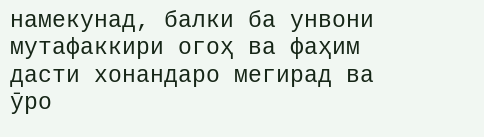намекунад, балки ба унвони мутафаккири огоҳ ва фаҳим дасти хонандаро мегирад ва ӯро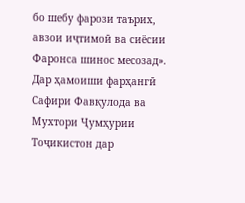бо шебу фарози таърих, авзои иҷтимоӣ ва сиёсии Фаронса шинос месозад».
Дар ҳамоиши фарҳангӣ Сафири Фавқулода ва Мухтори Ҷумҳурии Тоҷикистон дар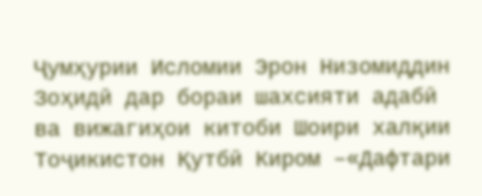Ҷумҳурии Исломии Эрон Низомиддин Зоҳидӣ дар бораи шахсияти адабӣ ва вижагиҳои китоби Шоири халқии Тоҷикистон Қутбӣ Киром –«Дафтари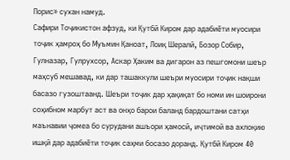Порис» сухан намуд.
Сафири Тоҷикистон афзуд, ки Қутбӣ Киром дар адабиёти муосири тоҷик ҳамроҳ бо Муъмин Қаноат, Лоиқ Шералӣ, Бозор Собир, Гулназар, Гулрухсор, Аскар Ҳаким ва дигарон аз пешгомони шеър маҳсуб мешавад, ки дар ташаккули шеъри муосири тоҷик нақши басазо гузоштаанд. Шеъри тоҷик дар ҳақиқат бо номи ин шоирони соҳибном марбут аст ва онҳо барои баланд бардоштани сатҳи маънавии ҷомеа бо сурудани ашъори ҳамосӣ, иҷтимоӣ ва ахлоқию ишқӣ дар адабиёти тоҷик саҳми босазо доранд. Қутбӣ Киром 40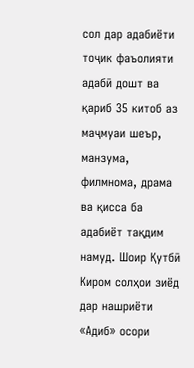сол дар адабиёти тоҷик фаъолияти адабӣ дошт ва қариб 35 китоб аз маҷмуаи шеър, манзума, филмнома, драма ва қисса ба адабиёт тақдим намуд. Шоир Қутбӣ Киром солҳои зиёд дар нашриёти «Адиб» осори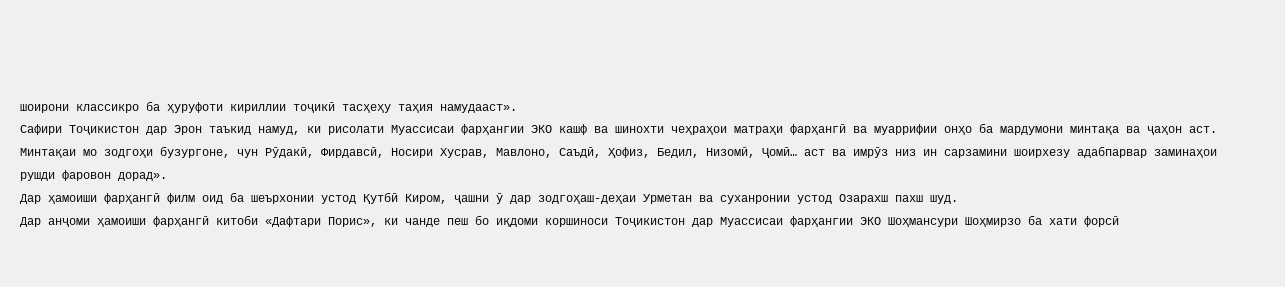шоирони классикро ба ҳуруфоти кириллии тоҷикӣ тасҳеҳу таҳия намудааст».
Сафири Тоҷикистон дар Эрон таъкид намуд, ки рисолати Муассисаи фарҳангии ЭКО кашф ва шинохти чеҳраҳои матраҳи фарҳангӣ ва муаррифии онҳо ба мардумони минтақа ва ҷаҳон аст. Минтақаи мо зодгоҳи бузургоне, чун Рӯдакӣ, Фирдавсӣ, Носири Хусрав, Мавлоно, Саъдӣ, Ҳофиз, Бедил, Низомӣ, Ҷомӣ… аст ва имрӯз низ ин сарзамини шоирхезу адабпарвар заминаҳои рушди фаровон дорад».
Дар ҳамоиши фарҳангӣ филм оид ба шеърхонии устод Қутбӣ Киром, ҷашни ӯ дар зодгоҳаш-деҳаи Урметан ва суханронии устод Озарахш пахш шуд.
Дар анҷоми ҳамоиши фарҳангӣ китоби «Дафтари Порис», ки чанде пеш бо иқдоми коршиноси Тоҷикистон дар Муассисаи фарҳангии ЭКО Шоҳмансури Шоҳмирзо ба хати форсӣ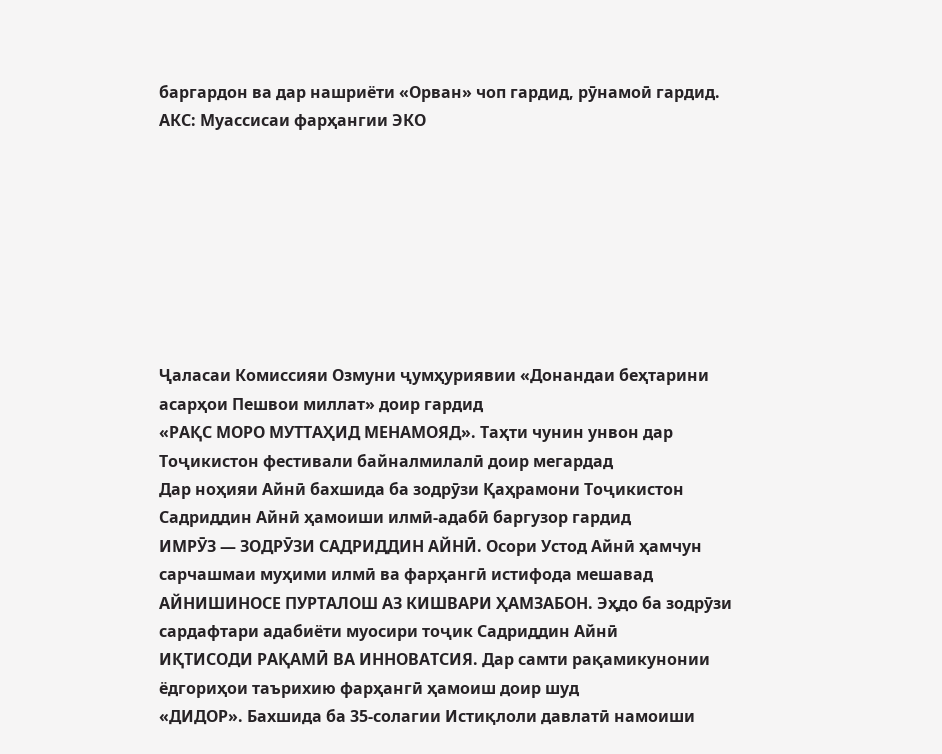баргардон ва дар нашриёти «Орван» чоп гардид, рӯнамоӣ гардид.
АКС: Муассисаи фарҳангии ЭКО








Ҷаласаи Комиссияи Озмуни ҷумҳуриявии «Донандаи беҳтарини асарҳои Пешвои миллат» доир гардид
«РАҚС МОРО МУТТАҲИД МЕНАМОЯД». Таҳти чунин унвон дар Тоҷикистон фестивали байналмилалӣ доир мегардад
Дар ноҳияи Айнӣ бахшида ба зодрӯзи Қаҳрамони Тоҷикистон Садриддин Айнӣ ҳамоиши илмӣ-адабӣ баргузор гардид
ИМРӮЗ — ЗОДРӮЗИ САДРИДДИН АЙНӢ. Осори Устод Айнӣ ҳамчун сарчашмаи муҳими илмӣ ва фарҳангӣ истифода мешавад
АЙНИШИНОСЕ ПУРТАЛОШ АЗ КИШВАРИ ҲАМЗАБОН. Эҳдо ба зодрӯзи сардафтари адабиёти муосири тоҷик Садриддин Айнӣ
ИҚТИСОДИ РАҚАМӢ ВА ИННОВАТСИЯ. Дар самти рақамикунонии ёдгориҳои таърихию фарҳангӣ ҳамоиш доир шуд
«ДИДОР». Бахшида ба 35-солагии Истиқлоли давлатӣ намоиши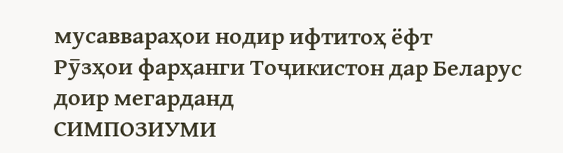мусаввараҳои нодир ифтитоҳ ёфт
Рӯзҳои фарҳанги Тоҷикистон дар Беларус доир мегарданд
СИМПОЗИУМИ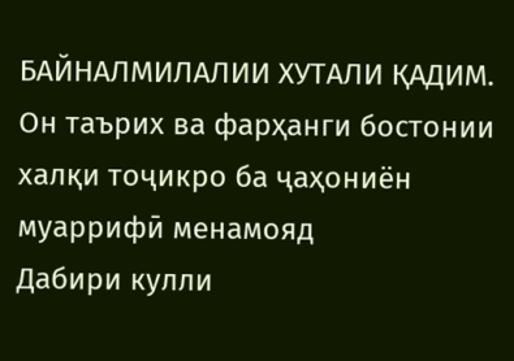БАЙНАЛМИЛАЛИИ ХУТАЛИ ҚАДИМ. Он таърих ва фарҳанги бостонии халқи тоҷикро ба ҷаҳониён муаррифӣ менамояд
Дабири кулли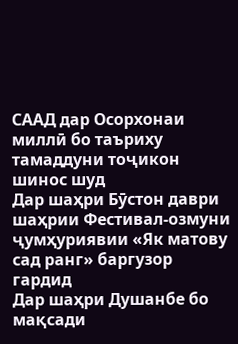СААД дар Осорхонаи миллӣ бо таъриху тамаддуни тоҷикон шинос шуд
Дар шаҳри Бӯстон даври шаҳрии Фестивал-озмуни ҷумҳуриявии «Як матову сад ранг» баргузор гардид
Дар шаҳри Душанбе бо мақсади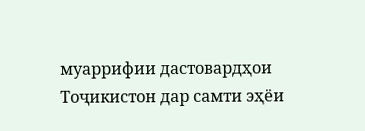муаррифии дастовардҳои Тоҷикистон дар самти эҳёи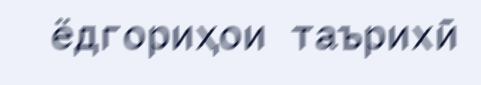ёдгориҳои таърихӣ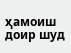ҳамоиш доир шуд